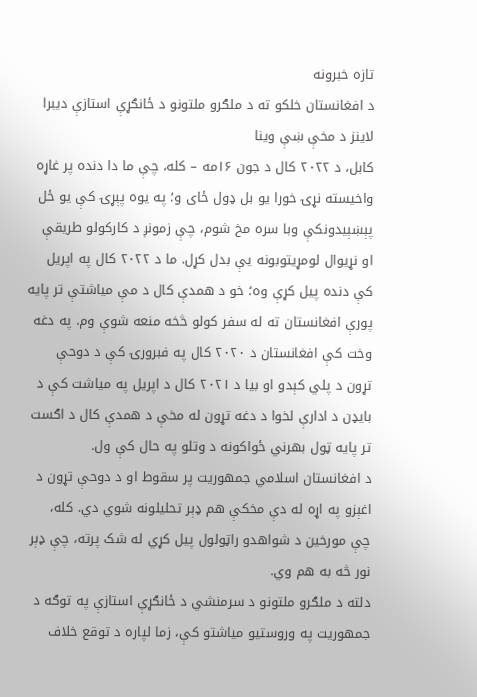تازه خبرونه
د افغانستان خلکو ته د ملګرو ملتونو د ځانګړې استازې دیبرا لاینز د مخې ښې وینا
کابل، د ۲۰۲۲ کال د جون ۱۶مه – کله، چې ما دا دنده پر غاړه واخیسته نړۍ خورا یو بل ډول ځای و؛ په یوه پېړۍ کې یو ځل پېښېیدونکې وبا سره مخ شوم، چې زمونږ د کارکولو طریقې او نړیوال لومړیتوبونه یې بدل کړل. ما د ۲۰۲۲ کال په اپریل کې دنده پیل کړې وه؛ خو د همدې کال د مې میاشتې تر پایه پورې افغانستان ته له سفر کولو څخه منعه شوې وم. په دغه وخت کې افغانستان د ۲۰۲۰ کال په فبرورۍ کې د دوحې تړون د پلي کېدو او بیا د ۲۰۲۱ کال د اپریل په میاشت کې د بایډن د ادارې لخوا د دغه تړون له مخې د همدې کال د اګست تر پایه ټول بهرني ځواکونه د وتلو په حال کې ول.
د افغانستان اسلامي جمهوریت پر سقوط او د دوحې تړون د اغېزو په اړه له دې مخکې هم ډېر تحلیلونه شوي دي. کله، چې مورخین د شواهدو راټولول پیل کړي له شک پرته، چې ډېر نور څه به هم وي.
دلته د ملګرو ملتونو د سرمنشي د ځانګړې استازې په توګه د جمهوریت په وروستیو میاشتو کې، زما لپاره د توقع خلاف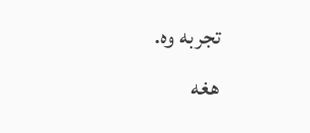تجربه وه.
هغه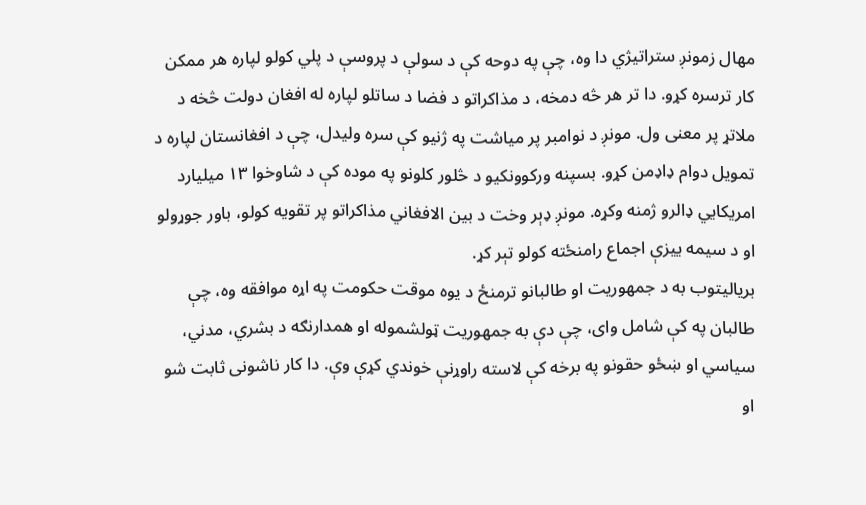مهال زمونږ ستراتیژي دا وه، چې په دوحه کې د سولې د پروسې د پلي کولو لپاره هر ممکن کار ترسره کړو. دا تر هر څه دمخه، د مذاکراتو د فضا د ساتلو لپاره له افغان دولت څخه د ملاتړ پر معنی ول. مونږ د نوامبر پر میاشت په ژنیو کې سره ولیدل، چې د افغانستان لپاره د تمویل دوام ډاډمن کړو. بسپنه ورکوونکیو د څلور کلونو په موده کې د شاوخوا ۱۳ میلیارد امریکایي ډالرو ژمنه وکړه. مونږ ډېر وخت د بین الافغاني مذاکراتو پر تقویه کولو، باور جوړولو او د سیمه ییزې اجماع رامنځته کولو تېر کړ.
بریالیتوب به د جمهوريت او طالبانو ترمنځ د یوه موقت حکومت په اړه موافقه وه، چې طالبان په کې شامل وای، چې دې به جمهوريت ټولشموله او همدارنګه د بشري، مدني، سیاسي او ښځو حقونو په برخه کې لاسته راوړنې خوندي کړې وې. دا کار ناشونی ثابت شو او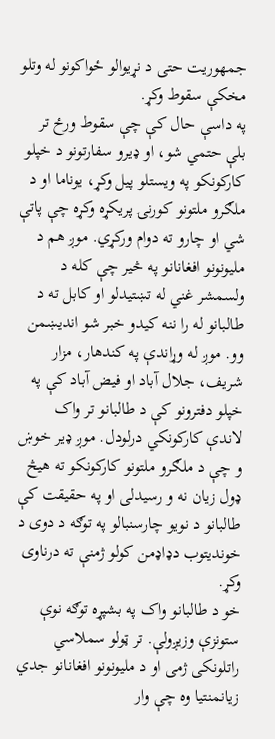جمهوریت حتی د نړیوالو ځواکونو له وتلو مخکې سقوط وکړ.
په داسې حال کې چې سقوط ورځ تر بلې حتمي شو، او ډیرو سفارتونو د خپلو کارکونکو په ویستلو پیل وکړ، یوناما او د ملګرو ملتونو کورنۍ پریکړه وکړه چې پاتې شي او چارو ته دوام ورکړي. موږ هم د ملیونونو افغانانو په څیر چې کله د ولسمشر غني له تښتیدلو او کابل ته د طالبانو له را ننه کیدو خبر شو اندیښمن وو. موږ له وړاندې په کندهار، مزار شریف، جلال آباد او فیض آباد کې په خپلو دفترونو کې د طالبانو تر واک لاندې کارکونکي درلودل. موږ ډیر خوښ و چې د ملګرو ملتونو کارکونکو ته هیڅ ډول زیان نه و رسیدلی او په حقیقت کې طالبانو د نويو چارسنبالو په توګه د دوی د خوندیتوب دډاډمن کولو ژمنې ته درناوی وکړ.
خو د طالبانو واک په بشپړه توګه نوې ستونزې وزیږولې. تر ټولو سملاسي راتلونکی ژمی او د ملیونونو افغانانو جدي زیانمنتیا وه چې وار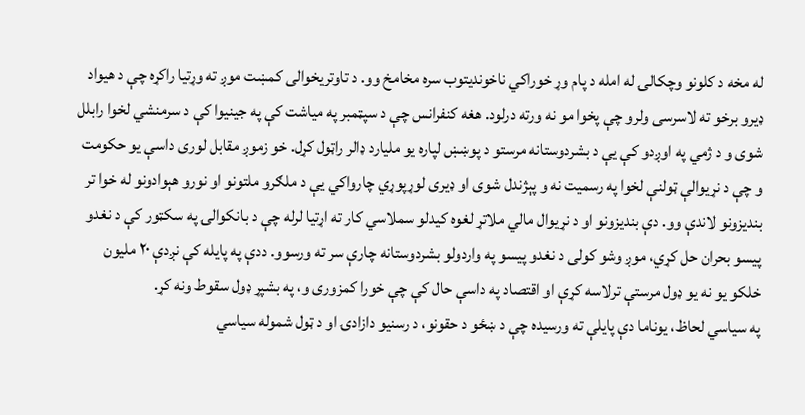له مخه د کلونو وچکالۍ له امله د پام وړ خوراکي ناخوندیتوب سره مخامخ وو. د تاوتریخوالی کمښت موږ ته وړتیا راکړه چې د هیواد ډیرو برخو ته لاسرسی ولرو چې پخوا مو نه ورته درلود. هغه کنفرانس چې د سپټمبر په میاشت کې په جینیوا کې د سرمنشي لخوا رابلل شوی و د ژمي په اوږدو کې یې د بشردوستانه مرستو د پوښښ لپاره یو ملیارد ډالر راټول کړل. خو زموږ مقابل لوری داسې یو حکومت و چې د نړیوالې ټولنې لخوا په رسمیت نه و پېژندل شوی او ډیری لوړپوړي چارواکي یې د ملګرو ملتونو او نورو هېوادونو له خوا تر بندیزونو لاندې وو. دې بندیزونو او د نړیوال مالي ملاتړ لغوه کیدلو سملاسي کار ته اړتیا لرله چې د بانکوالۍ په سکټور کې د نغدو پیسو بحران حل کړي، موږ وشو کولی د نغدو پیسو په واردولو بشردوستانه چارې سر ته ورسوو. ددې په پایله کې نږدې ۲۰ ملیون خلکو یو نه یو ډول مرستې ترلاسه کړې او اقتصاد په داسې حال کې چې خورا کمزوری و، په بشپړ ډول سقوط ونه کړ.
په سیاسي لحاظ، یوناما دې پایلې ته ورسیده چې د ښځو د حقونو، د رسنیو دازادۍ او د ټول شموله سیاسي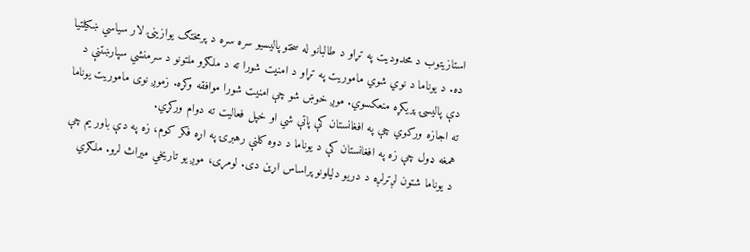استازیتوب د محدودیت په تړاو د طالبانو له سختو پالیسیو سره سره د پرمختګ یوازینۍ لار سیاسي ښکیلتیا ده. د یوناما د نوي شوي ماموریت په تړاو د امنیت شورا ته د ملګرو ملتونو د سرمنشي سپارښتنې د دې پالیسۍ پریکړه منعکسوي. موږ خوښ شو چې امنیت شورا موافقه وکړه. زموږ نوی ماموریت یوناما ته اجازه ورکوي چې په افغانستان کې پاتې شي او خپل فعالیت ته دوام ورکړي.
همغه ډول چې زه په افغانستان کې د یوناما د دوه کلنې رهبرۍ په اړه فکر کوم، زه په دې باور یم چې د یوناما شتون لږترلږه د دریو دلیلونو پراساس اړین دی. لومړی، موږ یو تاریخي میراث لرو. ملګري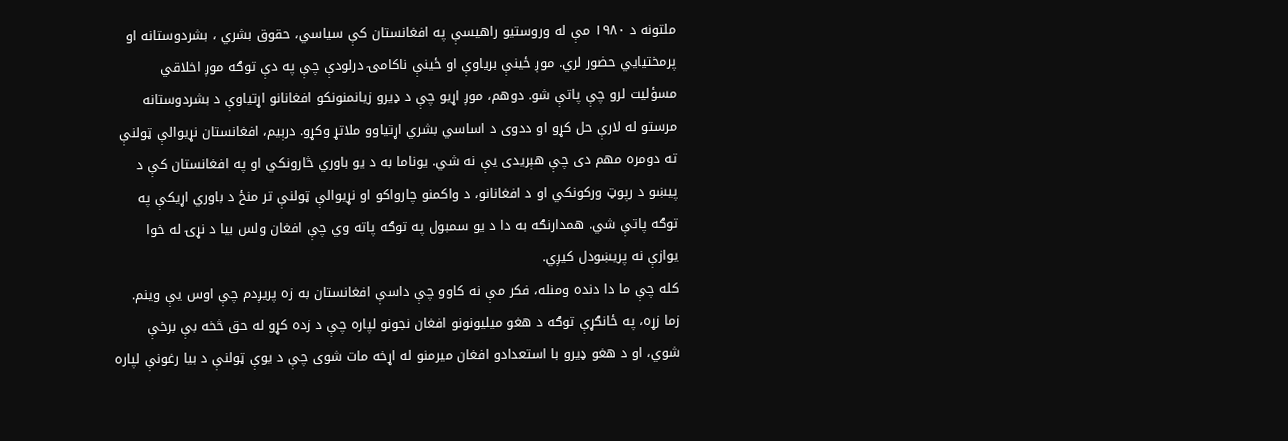ملتونه د ۱۹۸۰ مې له وروستیو راهیسې په افغانستان کې سیاسي، حقوق بشري ، بشردوستانه او پرمختیايي حضور لري. موږ ځینې بریاوې او ځینې ناکامۍ درلودې چې په دې توګه موږ اخلاقي مسؤلیت لرو چې پاتې شو. دوهم، موږ اړیو چې د ډیرو زیانمنونکو افغانانو اړتیاوې د بشردوستانه مرستو له لارې حل کړو او ددوی د اساسي بشري اړتیاوو ملاتړ وکړو. درېیم، افغانستان نړیوالې ټولنې ته دومره مهم دی چې هېریدی یې نه شي. یوناما به د یو باوري څارونکي او په افغانستان کې د پیښو د رپوټ ورکونکي او د افغانانو، د واکمنو چارواکو او نړیوالې ټولنې تر منځ د باوري اړیکې په توګه پاتې شي. همدارنګه به دا د یو سمبول په توګه پاته وي چې افغان ولس بیا د نړۍ له خوا یوازې نه پریښودل کیږي.
کله چې ما دا دنده ومنله، فکر مې نه کاوو چې داسې افغانستان به زه پریږدم چې اوس یې وینم. زما زړه، په ځانګړې توګه د هغو میلیونونو افغان نجونو لپاره چې د زده کړو له حق څخه بې برخې شوي، او د هغو ډیرو با استعدادو افغان میرمنو له اړخه مات شوی چې د یوې ټولنې د بیا رغونې لپاره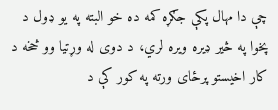چې دا مهال پکې جګړه کمه ده خو البته په یو ډول د پخوا په څیر ډیره ویره لري، د دوی له وړتیا وو څخه د کار اخیستو پرځای ورته په کور کې د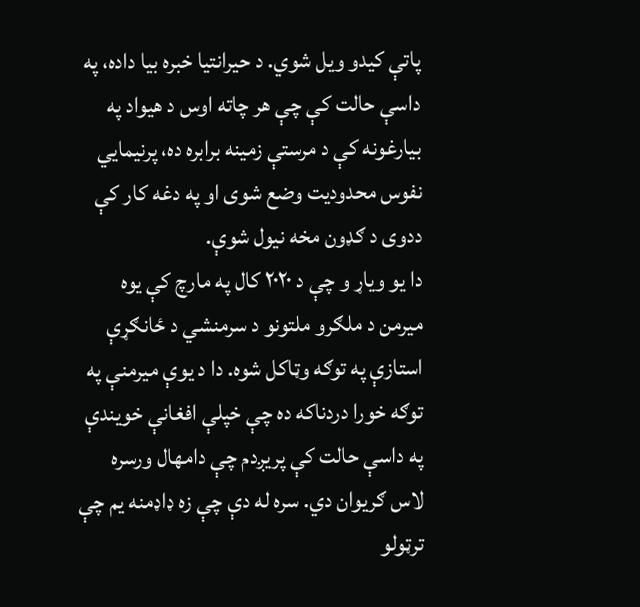پاتې کیدو ویل شوي. د حیرانتیا خبره بیا داده، په داسې حالت کې چې هر چاته اوس د هیواد په بیارغونه کې د مرستې زمینه برابره ده، پرنیمایي نفوس محدودیت وضع شوی او په دغه کار کې ددوی د ګډون مخه نیول شوې.
دا یو ویاړ و چې د ۲۰۲۰ کال په مارچ کې یوه میرمن د ملګرو ملتونو د سرمنشي د ځانګړې استازې په توګه وټاکل شوه. دا د یوې میرمنې په توګه خورا دردناکه ده چې خپلې افغانې خویندې په داسې حالت کې پریږدم چې دامهال ورسره لاس ګریوان دي. سره له دې چې زه ډاډمنه یم چې ترټولو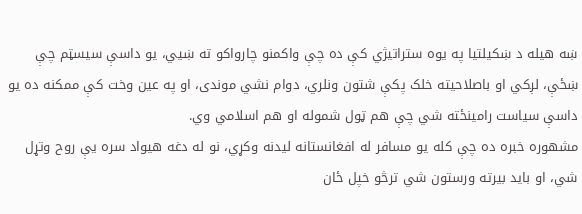ښه هیله د ښکیلتیا په یوه ستراتیژي کې ده چې واکمنو چارواکو ته ښیي، یو داسې سیسټم چې ښځې، لږکي او باصلاحیته خلک پکې شتون ونلري، دوام نشي موندی، او په عین وخت کې ممکنه ده یو داسې سیاست رامینځته شي چې هم ټول شموله او هم اسلامي وي.
مشهوره خبره ده چې کله یو مسافر له افغانستانه لیدنه وکړي، نو له دغه هیواد سره یې روح وتړل شي، او باید بیرته ورستون شي ترڅو خپل ځان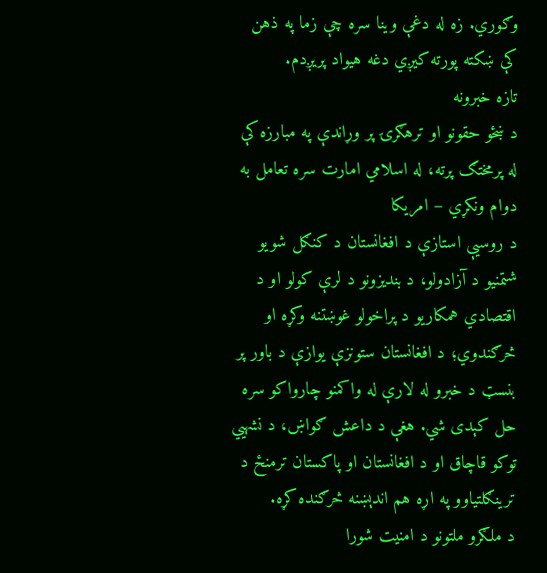وګوري. زه له دغې وینا سره چې زما په ذهن کې ښکته پورته کیږي دغه هیواد پریږدم.
تازه خبرونه
د ښځو حقونو او ترهګرۍ پر وړاندې په مبارزه کې له پرمختګ پرته، له اسلامي امارت سره تعامل به دوام ونکړي – امریکا
د روسیې استازې د افغانستان د کنګل شویو شتمنیو د آزادولو، د بندیزونو د لرې کولو او د اقتصادي همکاریو د پراخولو غوښتنه وکړه او څرګندوي؛ د افغانستان ستونزې یوازې د باور پر بنسټ د خبرو له لارې له واکمنو چارواکو سره حل کېدی شي. هغې د داعش ګواښ، د نشهیي توکو قاچاق او د افغانستان او پاکستان ترمنځ د ترینګلتیاوو په اړه هم اندېښنه څرګنده کړه.
د ملګرو ملتونو د امنیت شورا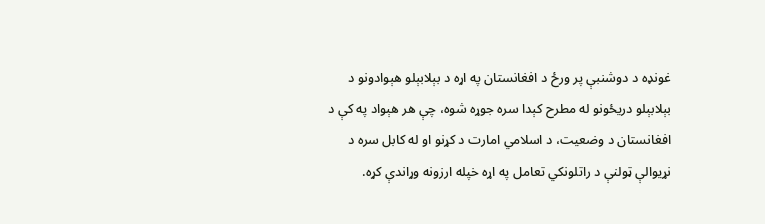غونډه د دوشنبې پر ورځ د افغانستان په اړه د بېلابېلو هېوادونو د بېلابېلو دریځونو له مطرح کېدا سره جوړه شوه، چې هر هېواد په کې د افغانستان د وضعیت، د اسلامي امارت د کړنو او له کابل سره د نړیوالې ټولنې د راتلونکي تعامل په اړه خپله ارزونه وړاندې کړه.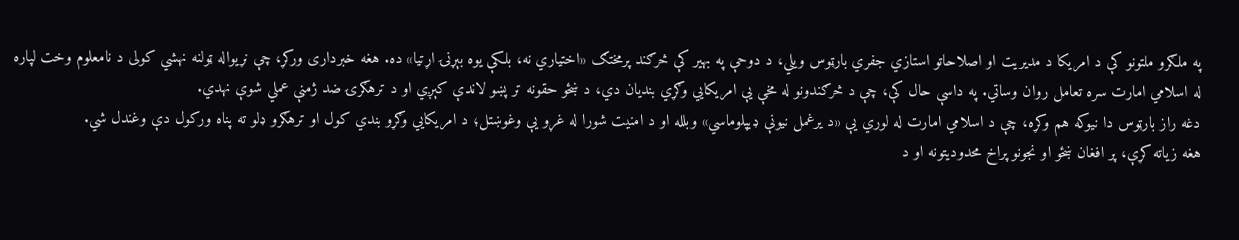په ملګرو ملتونو کې د امریکا د مدیریت او اصلاحاتو استازي جفري بارټوس ویلي، د دوحې په بهیر کې څرګند پرمختګ «اختیاري نه، بلکې یوه بېړنۍ اړتیا» ده. هغه خبرداری ورکړ، چې نړیواله ټولنه نهشي کولی د نامعلوم وخت لپاره له اسلامي امارت سره تعامل روان وساتي. په داسې حال کې، چې د څرګندونو له مخې یې امریکايي وګړي بندیان دي، د ښځو حقونه تر پښو لاندې کېږي او د ترهګرۍ ضد ژمنې عملي شوې نهدي.
دغه راز بارټوس دا نیوکه هم وکړه، چې د اسلامي امارت له لوري یې «د یرغمل نیونې ډیپلوماسي» وبلله او د امنیت شورا له غړو یې وغوښتل؛ د امریکايي وګړو بندي کول او ترهګرو ډلو ته پناه ورکول دې وغندل شي.
هغه زیاته کړې، پر افغان ښځو او نجونو پراخ محدودیتونه او د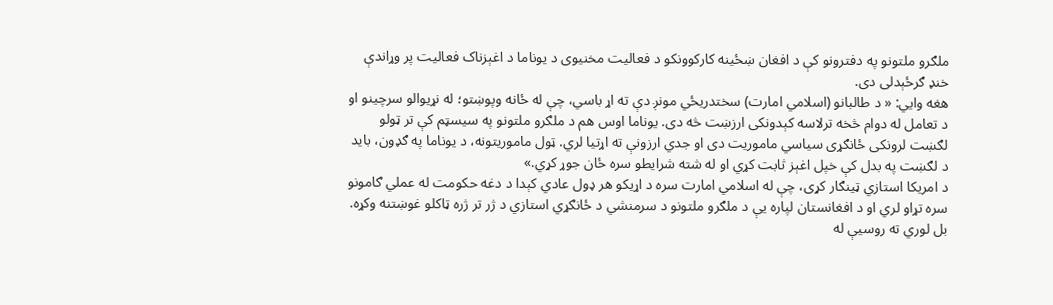ملګرو ملتونو په دفترونو کې د افغان ښځینه کارکوونکو د فعالیت مخنیوی د یوناما د اغېزناک فعالیت پر وړاندې خنډ ګرځېدلی دی.
هغه وایي: « د طالبانو (اسلامي امارت) سختدریځي مونږ دې ته اړ باسي، چې له ځانه وپوښتو؛ له نړیوالو سرچینو او د تعامل له دوام څخه ترلاسه کېدونکی ارزښت څه دی. یوناما اوس هم د ملګرو ملتونو په سیسټم کې تر ټولو لګښت لرونکی ځانګړی سیاسي ماموریت دی او جدي ارزونې ته اړتیا لري. ټول ماموریتونه، د یوناما په ګډون، باید د لګښت په بدل کې خپل اغېز ثابت کړي او له شته شرایطو سره ځان جوړ کړي.»
د امریکا استازي ټینګار کړی، چې له اسلامي امارت سره د اړیکو هر ډول عادي کېدا د دغه حکومت له عملي ګامونو سره تړاو لري او د افغانستان لپاره یې د ملګرو ملتونو د سرمنشي د ځانګړي استازي د ژر تر ژره ټاکلو غوښتنه وکړه.
بل لوري ته روسیې له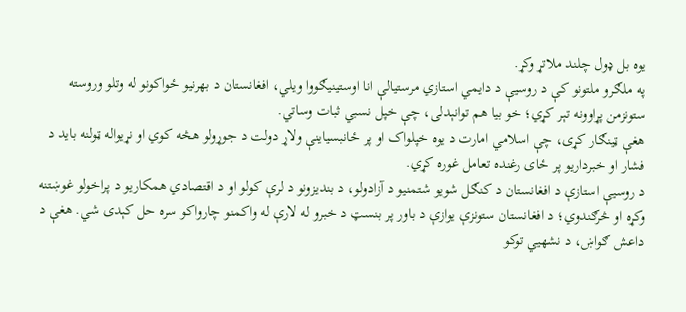یوه بل ډول چلند ملاتړ وکړ.
په ملګرو ملتونو کې د روسیې د دایمي استازي مرستیالې انا اوستینیګووا ویلي، افغانستان د بهرنیو ځواکونو له وتلو وروسته ستونزمن پړاوونه تېر کړي؛ خو بیا هم توانېدلی، چې خپل نسبي ثبات وساتي.
هغې ټینګار کړی، چې اسلامي امارت د یوه خپلواک او پر ځانبسیاینې ولاړ دولت د جوړولو هڅه کوي او نړیواله ټولنه باید د فشار او خبرداریو پر ځای رغنده تعامل غوره کړي.
د روسیې استازې د افغانستان د کنګل شویو شتمنیو د آزادولو، د بندیزونو د لرې کولو او د اقتصادي همکاریو د پراخولو غوښتنه وکړه او څرګندوي؛ د افغانستان ستونزې یوازې د باور پر بنسټ د خبرو له لارې له واکمنو چارواکو سره حل کېدی شي. هغې د داعش ګواښ، د نشهیي توکو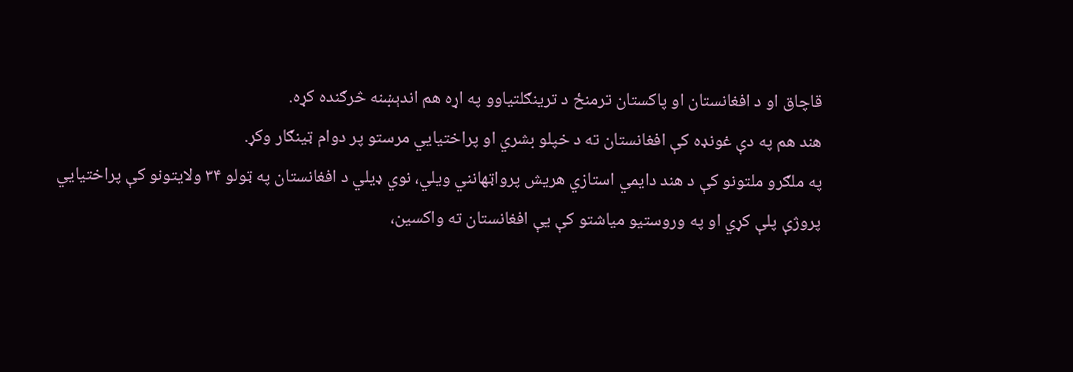قاچاق او د افغانستان او پاکستان ترمنځ د ترینګلتیاوو په اړه هم اندېښنه څرګنده کړه.
هند هم په دې غونډه کې افغانستان ته د خپلو بشري او پراختیایي مرستو پر دوام ټینګار وکړ.
په ملګرو ملتونو کې د هند دایمي استازي هریش پرواټهانني ویلي، نوي ډیلي د افغانستان په ټولو ۳۴ ولایتونو کې پراختیایي پروژې پلې کړي او په وروستیو میاشتو کې یې افغانستان ته واکسین،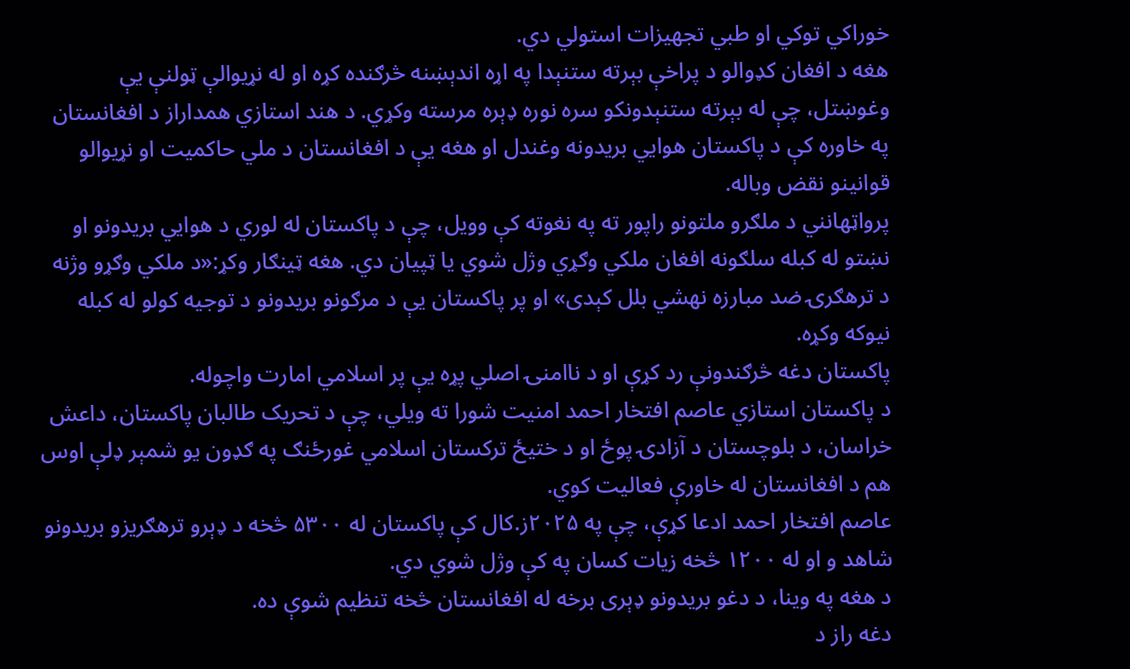خوراکي توکي او طبي تجهیزات استولي دي.
هغه د افغان کډوالو د پراخې بېرته ستنېدا په اړه اندېښنه څرګنده کړه او له نړیوالې ټولنې یې وغوښتل، چې له بېرته ستنېدونکو سره نوره ډېره مرسته وکړي. د هند استازي همداراز د افغانستان په خاوره کې د پاکستان هوايي بریدونه وغندل او هغه یې د افغانستان د ملي حاکمیت او نړیوالو قوانینو نقض وباله.
پرواټهانني د ملګرو ملتونو راپور ته په نغوته کې وویل، چې د پاکستان له لوري د هوايي بریدونو او نښتو له کبله سلګونه افغان ملکي وګړي وژل شوي یا ټپیان دي. هغه ټینګار وکړ:«د ملکي وګړو وژنه د ترهګرۍ ضد مبارزه نهشي بلل کېدی» او پر پاکستان یې د مرګونو بریدونو د توجیه کولو له کبله نیوکه وکړه.
پاکستان دغه څرګندونې رد کړې او د ناامنۍ اصلي پړه یې پر اسلامي امارت واچوله.
د پاکستان استازي عاصم افتخار احمد امنیت شورا ته ویلي، چې د تحریک طالبان پاکستان، داعش خراسان، د بلوچستان د آزادۍ پوځ او د ختیځ ترکستان اسلامي غورځنګ په ګډون یو شمېر ډلې اوس هم د افغانستان له خاورې فعالیت کوي.
عاصم افتخار احمد ادعا کړې، چې په ۲۰۲۵ز.کال کې پاکستان له ۵۳۰۰ څخه د ډېرو ترهګریزو بریدونو شاهد و او له ۱۲۰۰ څخه زیات کسان په کې وژل شوي دي.
د هغه په وینا، د دغو بریدونو ډېری برخه له افغانستان څخه تنظیم شوې ده.
دغه راز د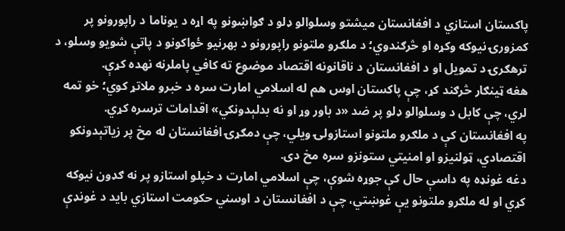پاکستان استازي د افغانستان میشتو وسلوالو ډلو د ګواښونو په اړه د یوناما د راپورونو پر کمزورۍ نیوکه وکړه او څرګندوي؛ د ملګرو ملتونو راپورونو د بهرنیو ځواکونو د پاتې شویو وسلو، د ترهګرۍ د تمویل او د افغانستان د ناقانونه اقتصاد موضوع ته کافي پاملرنه نهده کړې.
هغه ټینګار څرګند کړ، چې پاکستان اوس هم له اسلامي امارت سره د خبرو ملاتړ کوي؛ خو تمه لري، چې کابل د وسلوالو ډلو پر ضد «د باور وړ او نه بدلېدونکي» اقدامات ترسره کړي.
په افغانستان کې د ملګرو ملتونو استازولۍ ویلي، چې دمګړۍ افغانستان له مخ پر زیاتېدونکو اقتصادي، ټولنیزو او امنیتي ستونزو سره مخ دی.
دغه غونډه په داسې حال کې جوړه شوې، چې اسلامي امارت د خپلو استازو پر نه ګډون نیوکه کړي او له ملګرو ملتونو یې غوښتي، چې د افغانستان د اوسني حکومت استازي باید د غونډې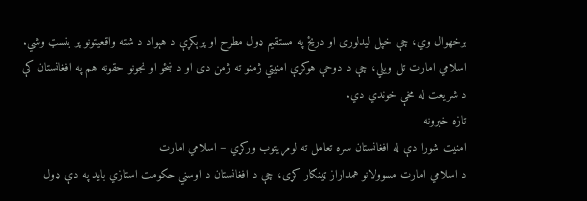برخهوال وي، چې خپل لیدلوری او دریځ په مستقیم ډول مطرح او پرېکړې د هېواد د شته واقعیتونو پر بنسټ وشي.
اسلامي امارت تل ویلي، چې د دوحې هوکړې امنیتي ژمنو ته ژمن دی او د ښځو او نجونو حقونه هم په افغانستان کې د شریعت له مخې خوندي دي.
تازه خبرونه
امنیت شورا دې له افغانستان سره تعامل ته لومړیتوب ورکړي – اسلامي امارت
د اسلامي امارت مسوولانو همداراز ټینګار کړی، چې د افغانستان د اوسني حکومت استازي باید په دې ډول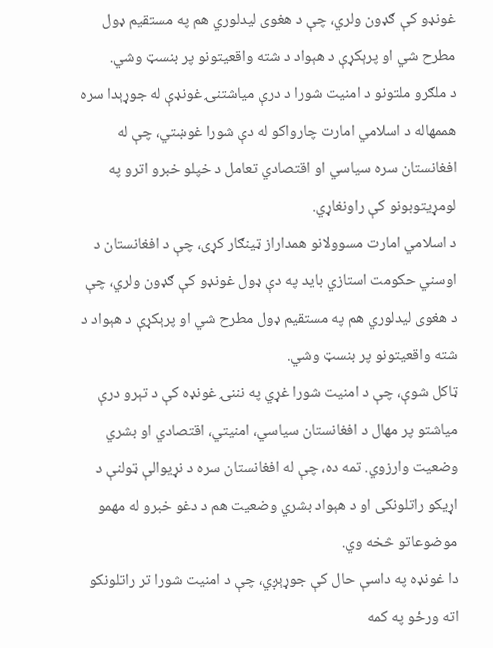غونډو کې ګډون ولري، چې د هغوی لیدلوري هم په مستقیم ډول مطرح شي او پرېکړې د هېواد د شته واقعیتونو پر بنسټ وشي.
د ملګرو ملتونو د امنیت شورا د درې میاشتنۍ غونډې له جوړېدا سره هممهاله د اسلامي امارت چارواکو له دې شورا غوښتي، چې له افغانستان سره سیاسي او اقتصادي تعامل د خپلو خبرو اترو په لومړیتوبونو کې راونغاړي.
د اسلامي امارت مسوولانو همداراز ټینګار کړی، چې د افغانستان د اوسني حکومت استازي باید په دې ډول غونډو کې ګډون ولري، چې د هغوی لیدلوري هم په مستقیم ډول مطرح شي او پرېکړې د هېواد د شته واقعیتونو پر بنسټ وشي.
ټاکل شوې، چې د امنیت شورا غړي په نننۍ غونډه کې د تېرو درې میاشتو پر مهال د افغانستان سیاسي، امنیتي، اقتصادي او بشري وضعیت وارزوي. تمه ده، چې له افغانستان سره د نړیوالې ټولنې د اړیکو راتلونکی او د هېواد بشري وضعیت هم د دغو خبرو له مهمو موضوعاتو څخه وي.
دا غونډه په داسې حال کې جوړېږي، چې د امنیت شورا تر راتلونکو اته ورځو په کمه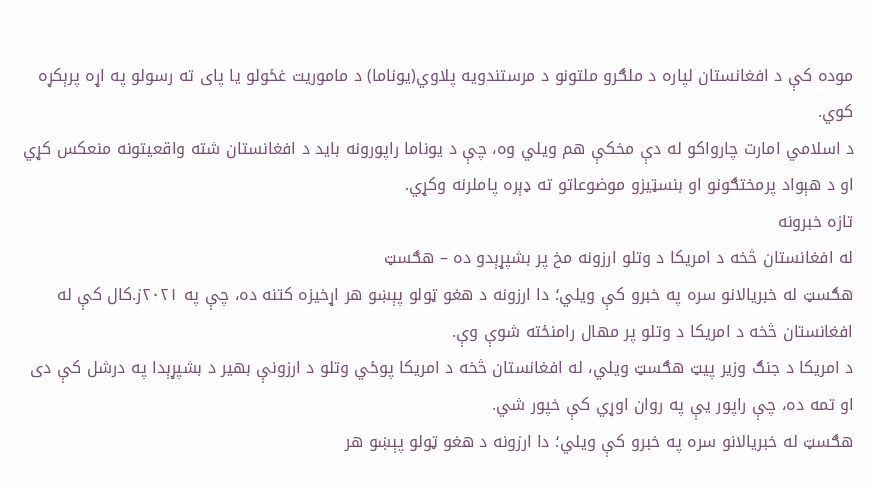موده کې د افغانستان لپاره د ملګرو ملتونو د مرستندویه پلاوي(یوناما) د ماموریت غځولو یا پای ته رسولو په اړه پرېکړه کوي.
د اسلامي امارت چارواکو له دې مخکې هم ویلي وه، چې د یوناما راپورونه باید د افغانستان شته واقعیتونه منعکس کړي او د هېواد پرمختګونو او بنسټیزو موضوعاتو ته ډېره پاملرنه وکړي.
تازه خبرونه
له افغانستان څخه د امریکا د وتلو ارزونه مخ پر بشپړېدو ده – هګسټ
هګسټ له خبریالانو سره په خبرو کې ویلي؛ دا ارزونه د هغو ټولو پېښو هر اړخیزه کتنه ده، چې په ۲۰۲۱ز.کال کې له افغانستان څخه د امریکا د وتلو پر مهال رامنځته شوې وې.
د امریکا د جنګ وزیر پیټ هګسټ ویلي، له افغانستان څخه د امریکا پوځي وتلو د ارزونې بهیر د بشپړېدا په درشل کې دی او تمه ده، چې راپور یې په روان اوړي کې خپور شي.
هګسټ له خبریالانو سره په خبرو کې ویلي؛ دا ارزونه د هغو ټولو پېښو هر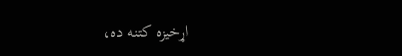اړخیزه کتنه ده،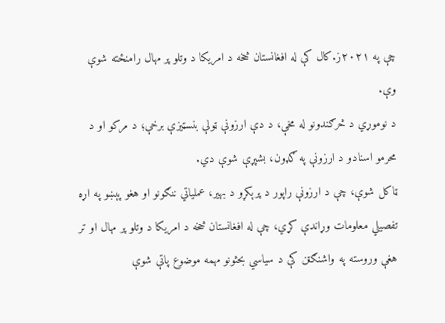چې په ۲۰۲۱ز.کال کې له افغانستان څخه د امریکا د وتلو پر مهال رامنځته شوې وې.
د نوموړي د څرګندونو له مخې، د دې ارزونې ټولې بنسټیزې برخې؛ د مرکو او د محرمو اسنادو د ارزونې په ګډون، بشپړې شوې دي.
ټاکل شوې، چې د ارزونې راپور د پرېکړو د بهیر، عملیاتي ننګونو او هغو پېښو په اړه تفصیلي معلومات وړاندې کړي، چې له افغانستان څخه د امریکا د وتلو پر مهال او تر هغې وروسته په واشنګټن کې د سیاسي بحثونو مهمه موضوع پاتې شوې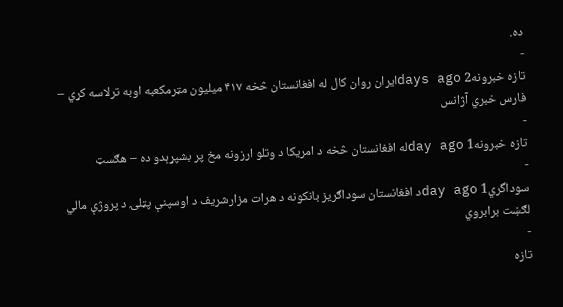ده.
-
تازه خبرونه2 days agoایران روان کال له افغانستان څخه ۴۱۷ میلیون مټرمکعبه اوبه ترلاسه کړي – فارس خبري آژانس
-
تازه خبرونه1 day agoله افغانستان څخه د امریکا د وتلو ارزونه مخ پر بشپړېدو ده – هګسټ
-
سوداگري1 day agoد افغانستان سوداګریز بانکونه د هرات مزارشریف د اوسپنې پټلۍ د پروژې مالي لګښت برابروي
-
تازه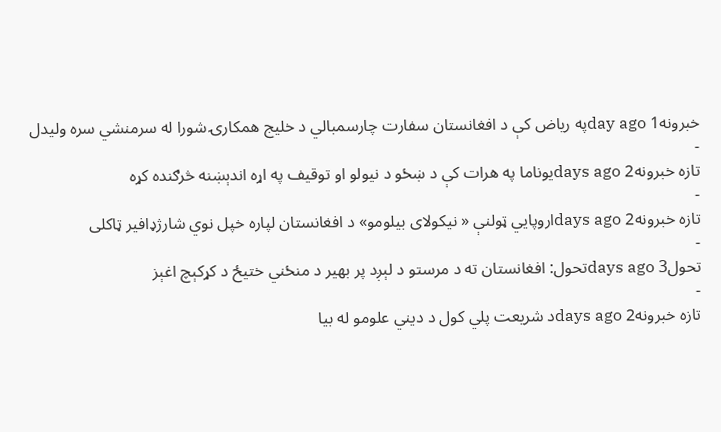خبرونه1 day agoپه ریاض کې د افغانستان سفارت چارسمبالي د خلیج همکارۍ شورا له سرمنشي سره ولیدل
-
تازه خبرونه2 days agoیوناما په هرات کې د ښځو د نیولو او توقیف په اړه اندېښنه څرګنده کړه
-
تازه خبرونه2 days agoاروپايي ټولنې « نیکولای بیلومو» د افغانستان لپاره خپل نوي شارژډافیر ټاکلی
-
تحول3 days agoتحول: افغانستان ته د مرستو د لېږد پر بهیر د منځني ختیځ د کړکېچ اغېز
-
تازه خبرونه2 days agoد شریعت پلي کول د دیني علومو له بیا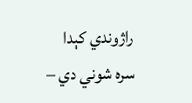راژوندي کېدا سره شوني دي –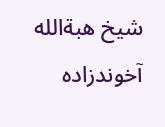شیخ هبةالله آخوندزاده